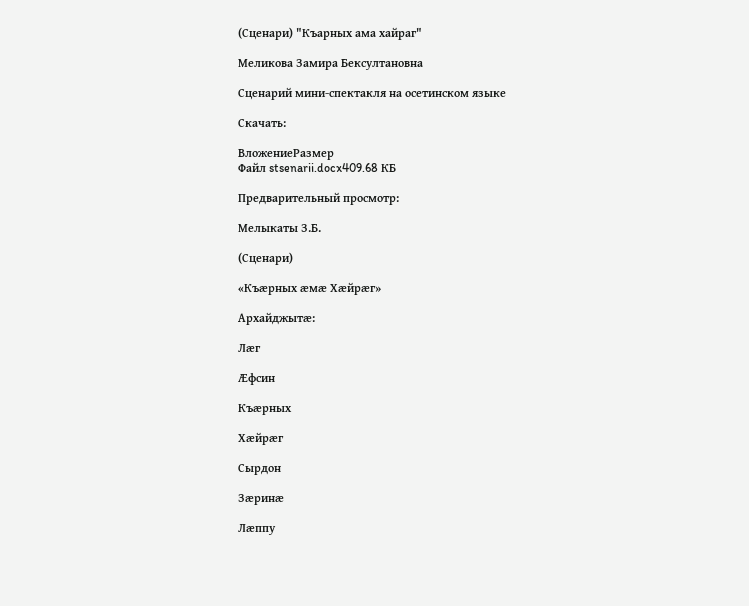(Сценари) "Къарных ама хайраг"

Меликова Замира Бексултановна

Сценарий мини-спектакля на осетинском языке

Скачать:

ВложениеРазмер
Файл stsenarii.docx409.68 КБ

Предварительный просмотр:

Мелыкаты З.Б.

(Сценари)

«Къæрных æмæ Хæйрæг»

Архайджытæ:

Лæг

Æфсин

Къæрных

Хæйрæг

Сырдон

Зæринæ

Лæппу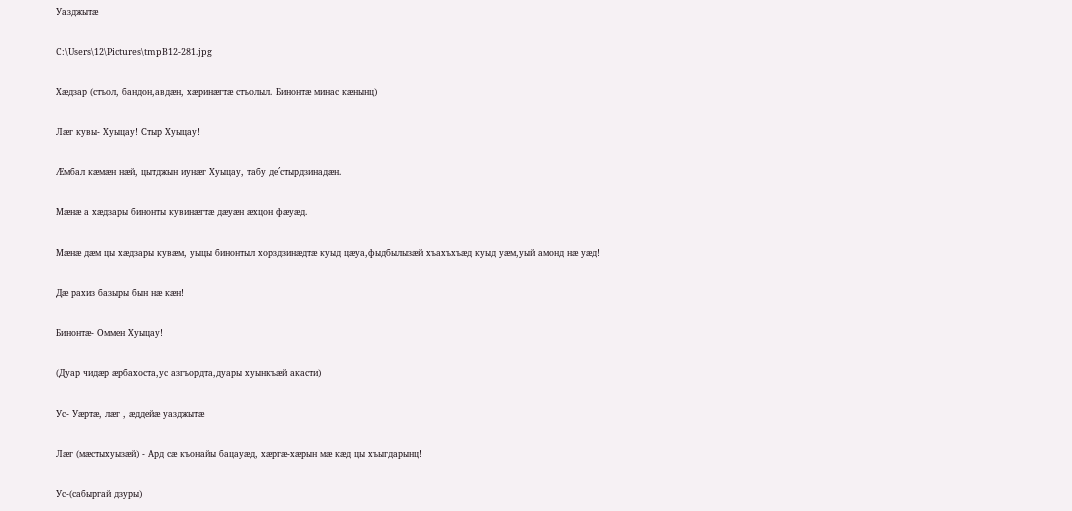Уазджытæ

C:\Users\12\Pictures\tmpB12-281.jpg

Хæдзар (стъол, бандон,авдæн, хæринæгтæ стъолыл. Бинонтæ минас кæнынц)

Лæг кувы- Хуыцау! Стыр Хуыцау!

Æмбал кæмæн нæй, цытджын иунæг Хуыцау, табу деˊстырдзинадæн.

Мæнæ а хæдзары бинонты кувинæгтæ дæуæн æхцон фæуæд.

Мæнæ дæм цы хæдзары кувæм, уыцы бинонтыл хорздзинæдтæ куыд цæуа,фыдбылызæй хъахъхъæд куыд уæм,уый амонд нæ уæд!

Дæ рахиз базыры бын нæ кæн!

Бинонтæ- Оммен Хуыцау!

(Дуар чидæр æрбахоста,ус азгъордта,дуары хуынкъæй акасти)

Ус- Уæртæ, лæг , æддейæ уазджытæ

Лæг (мæстыхуызæй) - Ард сæ къонайы бацауæд, хæргæ-хæрын мæ кæд цы хъыгдарынц!

Ус-(сабыргай дзуры)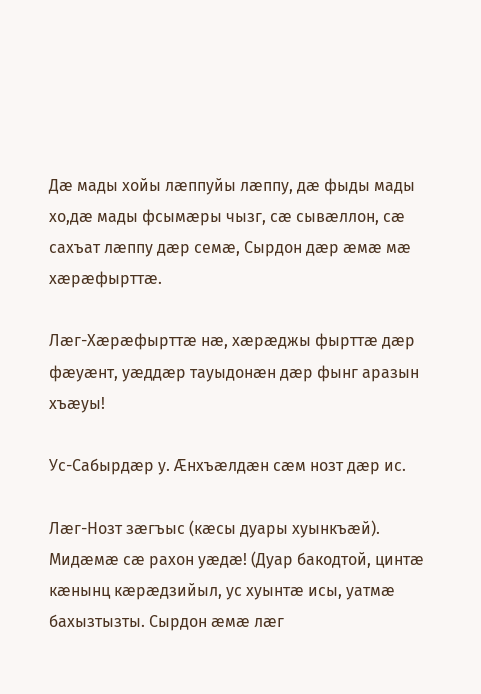Дæ мады хойы лæппуйы лæппу, дæ фыды мады хо,дæ мады фсымæры чызг, сæ сывæллон, сæ сахъат лæппу дæр семæ, Сырдон дæр æмæ мæ хæрæфырттæ.

Лæг-Хæрæфырттæ нæ, хæрæджы фырттæ дæр фæуæнт, уæддæр тауыдонæн дæр фынг аразын  хъæуы!

Ус-Сабырдæр у. Æнхъæлдæн сæм нозт дæр ис.

Лæг-Нозт зæгъыс (кæсы дуары хуынкъæй). Мидæмæ сæ рахон уæдæ! (Дуар бакодтой, цинтæ кæнынц кæрæдзийыл, ус хуынтæ исы, уатмæ бахызтызты. Сырдон æмæ лæг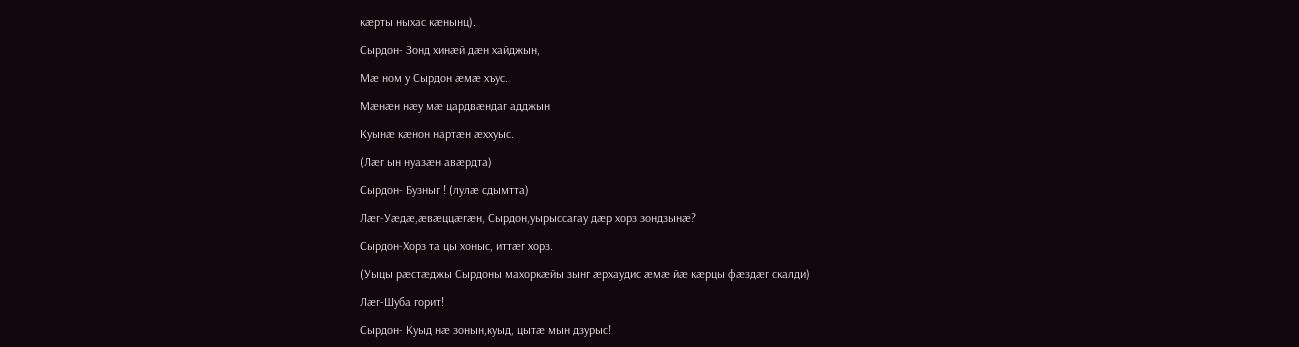кæрты ныхас кæнынц).

Сырдон- Зонд хинæй дæн хайджын,

Мæ ном у Сырдон æмæ хъус.

Мæнæн нæу мæ цардвæндаг адджын

Куынæ кæнон нартæн æххуыс.

(Лæг ын нуазæн авæрдта)

Сырдон- Бузныг ! (лулæ сдымтта)

Лæг-Уæдæ,æвæццæгæн, Сырдон,уырыссагау дæр хорз зондзынæ?

Сырдон-Хорз та цы хоныс, иттæг хорз.

(Уыцы рæстæджы Сырдоны махоркæйы зынг æрхаудис æмæ йæ кæрцы фæздæг скалди)

Лæг-Шуба горит!

Сырдон- Куыд нæ зонын,куыд, цытæ мын дзурыс!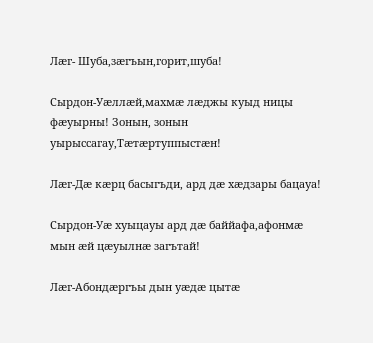Лæг- Шуба,зæгъын,горит,шуба!

Сырдон-Уæллæй,махмæ лæджы куыд ницы фæуырны! Зонын, зонын уырыссагау,Тæтæртуппыстæн!

Лæг-Дæ кæрц басыгъди, ард дæ хæдзары бацауа!

Сырдон-Уæ хуыцауы ард дæ баййафа,афонмæ мын æй цæуылнæ загътай!

Лæг-Абондæргъы дын уæдæ цытæ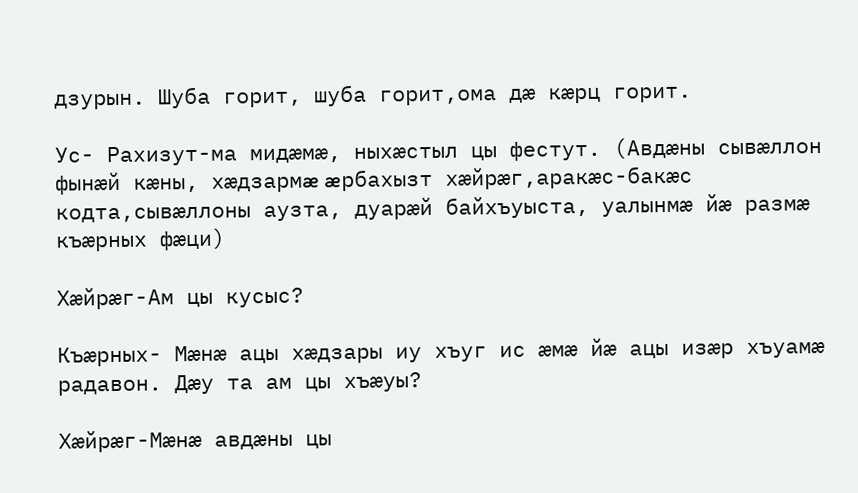дзурын. Шуба горит, шуба горит,ома дæ кæрц горит.

Ус- Рахизут-ма мидæмæ, ныхæстыл цы фестут. (Авдæны сывæллон фынæй кæны, хæдзармæ æрбахызт хæйрæг,аракæс-бакæс кодта,сывæллоны аузта, дуарæй байхъуыста, уалынмæ йæ размæ къæрных фæци)

Хæйрæг-Ам цы кусыс?

Къæрных- Мæнæ ацы хæдзары иу хъуг ис æмæ йæ ацы изæр хъуамæ радавон. Дæу та ам цы хъæуы?

Хæйрæг-Мæнæ авдæны цы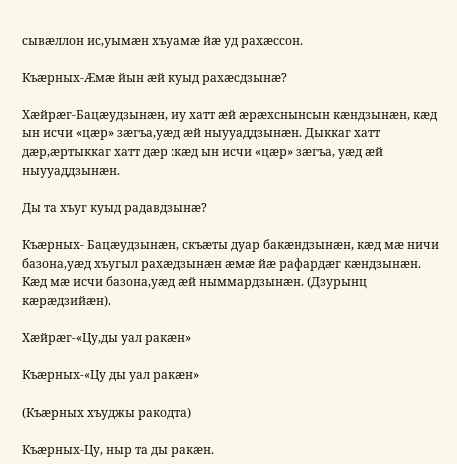сывæллон ис,уымæн хъуамæ йæ уд рахæссон.

Къæрных-Æмæ йын æй куыд рахæсдзынæ?

Хæйрæг-Бацæудзынæн, иу хатт æй æрæхснынсын кæндзынæн, кæд ын исчи «цæр» зæгъа,уæд æй ныууаддзынæн. Дыккаг хатт дæр,æртыккаг хатт дæр :кæд ын исчи «цæр» зæгъа, уæд æй ныууаддзынæн.

Ды та хъуг куыд радавдзынæ?

Къæрных- Бацæудзынæн, скъæты дуар бакæндзынæн, кæд мæ ничи базона,уæд хъугыл рахæдзынæн æмæ йæ рафардæг кæндзынæн. Кæд мæ исчи базона,уæд æй ныммардзынæн. (Дзурынц кæрæдзийæн).

Хæйрæг-«Цу,ды уал ракæн»

Къæрных-«Цу ды уал ракæн»

(Къæрных хъуджы ракодта)

Къæрных-Цу, ныр та ды ракæн.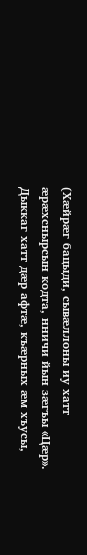(Хæйрæг бацыди, сывæллоны иу хатт æрæхснырсын кодта, нничи йын зæгъы «Цæр». Дыккаг хатт дæр афтæ, къæрных æм хъусы,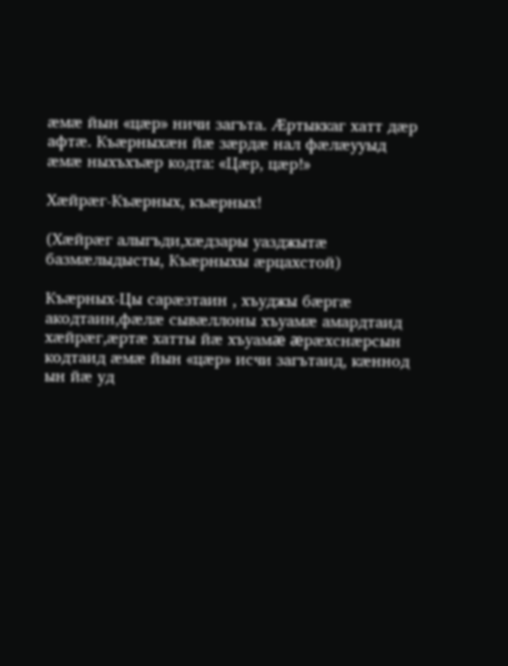æмæ йын «цæр» ничи загъта. Æртыккаг хатт дæр афтæ. Къæрныхæн йæ зæрдæ нал фæлæууыд æмæ ныхъхъæр кодта: «Цæр, цæр!»

Хæйрæг-Къæрных, къæрных!

(Хæйрæг алыгъди,хæдзары уазджытæ базмæлыдысты, Къæрныхы æрцахстой)

Къæрных-Цы сарæзтаин , хъуджы бæргæ акодтаин,фæлæ сывæллоны хъуамæ амардтаид хæйрæг,æртæ хатты йæ хъуамæ æрæхснæрсын кодтаид æмæ йын «цæр» исчи загътаид, кæннод ын йæ уд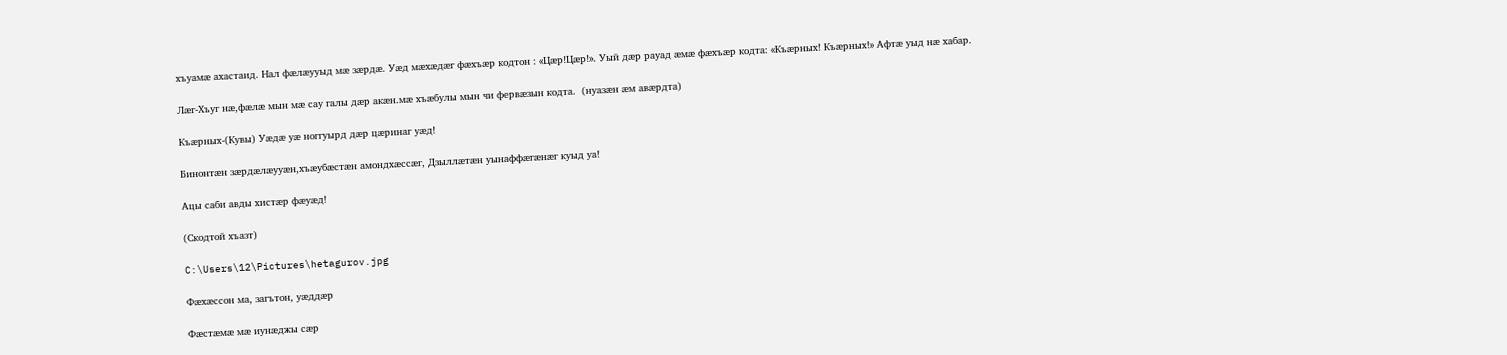хъуамæ ахастаид. Нал фæлæууыд мæ зæрдæ. Уæд мæхæдæг фæхъæр кодтон : «Цæр!Цæр!». Уый дæр рауад æмæ фæхъæр кодта: «Къæрных! Къæрных!» Афтæ уыд нæ хабар.

Лæг-Хъуг нæ,фæлæ мын мæ сау галы дæр акæн.мæ хъæбулы мын чи фервæзын кодта.  (нуазæн æм авæрдта)

Къæрных-(Кувы) Уæдæ уæ ноггуырд дæр цæринаг уæд!

Бинонтæн зæрдæлæууæн,хъæубæстæн амондхæссæг, Дзыллæтæн уынаффæгæнæг куыд уа!

Ацы саби авды хистæр фæуæд!

(Скодтой хъазт)

C:\Users\12\Pictures\hetagurov.jpg

Фæхæссон ма, загътон, уæддæр

Фæстæмæ мæ иунæджы сæр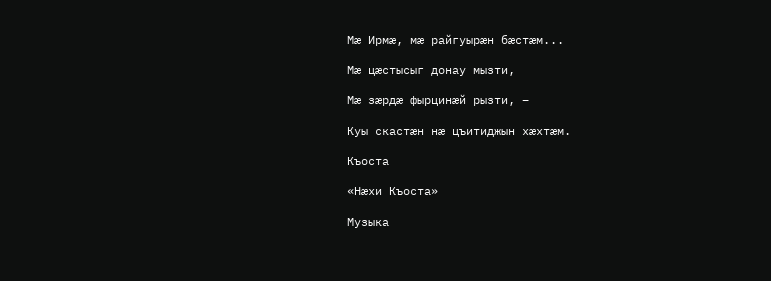Мæ Ирмæ, мæ райгуырæн бæстæм...

Мæ цæстысыг донау мызти,

Мæ зæрдæ фырцинæй рызти, –

Куы скастæн нæ цъитиджын хæхтæм.

Къоста

«Нæхи Къоста»

Музыка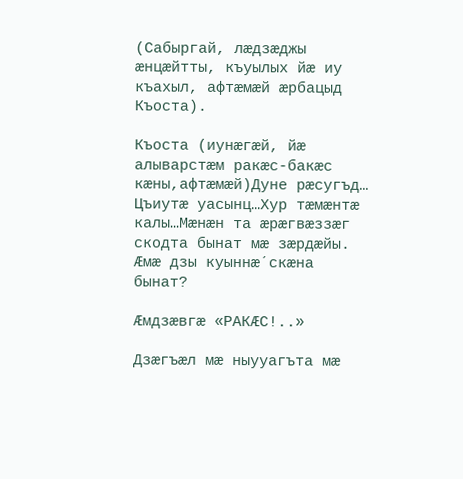(Сабыргай, лæдзæджы æнцæйтты, къуылых йæ иу къахыл, афтæмæй æрбацыд Къоста).

Къоста (иунæгæй, йæ алыварстæм ракæс-бакæс кæны,афтæмæй)Дуне рæсугъд… Цъиутæ уасынц…Хур тæмæнтæ калы…Мæнæн та æрæгвæззæг скодта бынат мæ зæрдæйы. Æмæ дзы куыннæˊскæна бынат?

Æмдзæвгæ «РАКÆС!..»

Дзæгъæл мæ ныууагъта мæ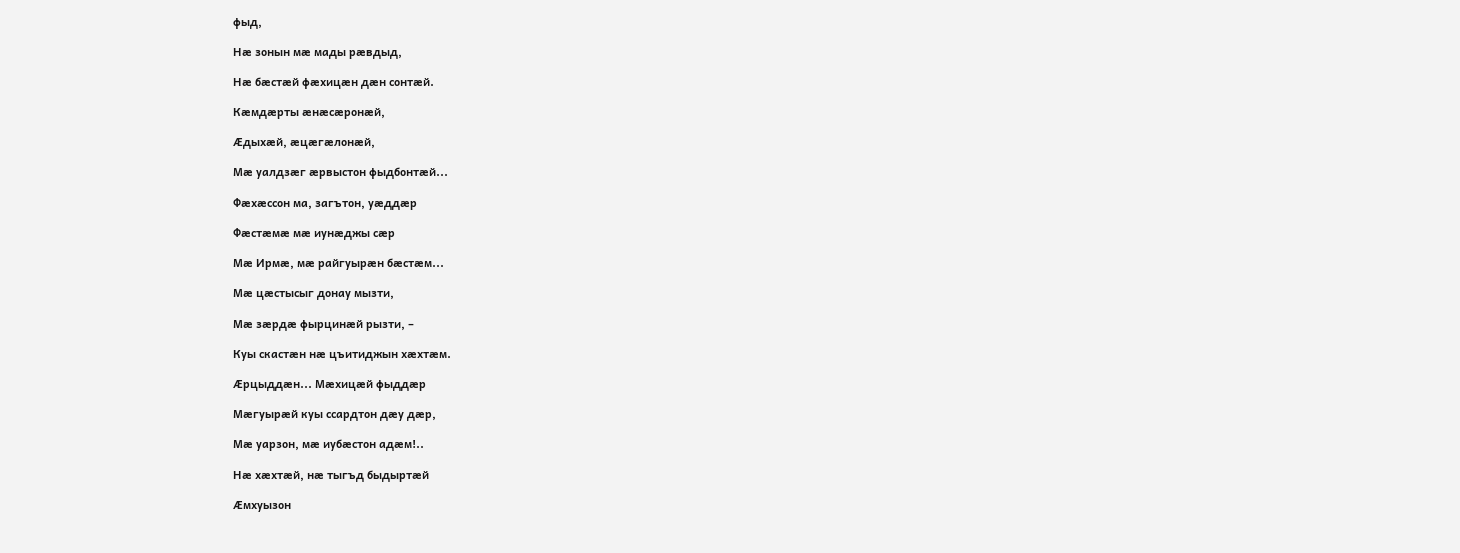фыд,

Нæ зонын мæ мады рæвдыд,

Нæ бæстæй фæхицæн дæн сонтæй.

Кæмдæрты æнæсæронæй,

Æдыхæй, æцæгæлонæй,

Мæ уалдзæг æрвыстон фыдбонтæй...

Фæхæссон ма, загътон, уæддæр

Фæстæмæ мæ иунæджы сæр

Мæ Ирмæ, мæ райгуырæн бæстæм...

Мæ цæстысыг донау мызти,

Мæ зæрдæ фырцинæй рызти, –

Куы скастæн нæ цъитиджын хæхтæм.

Æрцыддæн... Мæхицæй фыддæр

Мæгуырæй куы ссардтон дæу дæр,

Мæ уарзон, мæ иубæстон адæм!..

Нæ хæхтæй, нæ тыгъд быдыртæй

Æмхуызон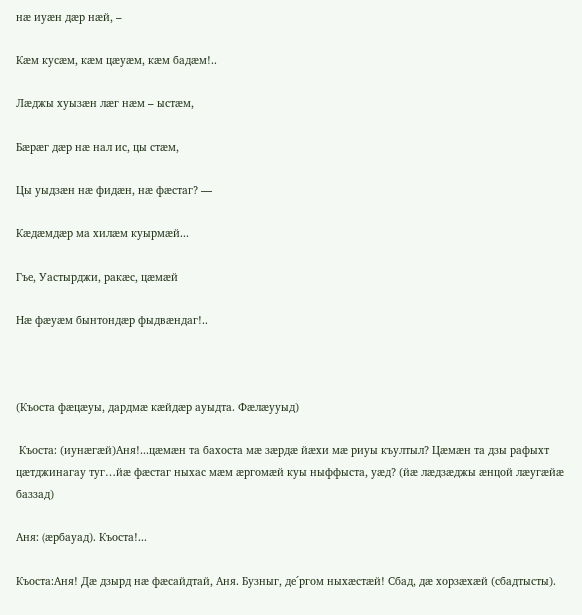нæ иуæн дæр нæй, –

Кæм кусæм, кæм цæуæм, кæм бадæм!..

Лæджы хуызæн лæг нæм – ыстæм,

Бæрæг дæр нæ нал ис, цы стæм,

Цы уыдзæн нæ фидæн, нæ фæстаг? —

Кæдæмдæр ма хилæм куырмæй...

Гъе, Уастырджи, ракæс, цæмæй

Нæ фæуæм бынтондæр фыдвæндаг!..



(Къоста фæцæуы, дардмæ кæйдæр ауыдта. Фæлæууыд)

 Къоста: (иунæгæй)Аня!...цæмæн та бахоста мæ зæрдæ йæхи мæ риуы къултыл? Цæмæн та дзы рафыхт цæтджинагау туг…йæ фæстаг ныхас мæм æргомæй куы ныффыста, уæд? (йæ лæдзæджы æнцой лæугæйæ баззад)

Аня: (æрбауад). Къоста!...

Къоста:Аня! Дæ дзырд нæ фæсайдтай, Аня. Бузныг, деˊргом ныхæстæй! Сбад, дæ хорзæхæй (сбадтысты).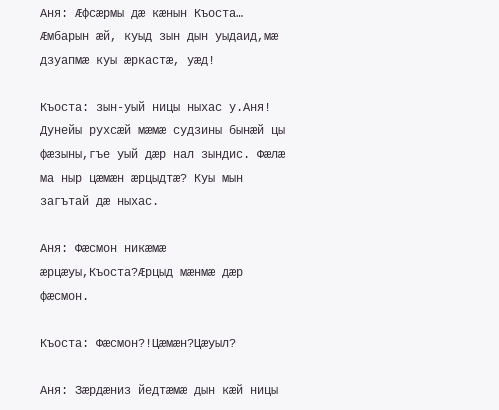Аня: Æфсæрмы дæ кæнын Къоста… Æмбарын æй, куыд зын дын уыдаид,мæ дзуапмæ куы æркастæ, уæд!

Къоста: зын-уый ницы ныхас у.Аня! Дунейы рухсæй мæмæ судзины бынæй цы фæзыны,гъе уый дæр нал зындис. Фæлæ ма ныр цæмæн æрцыдтæ? Куы мын загътай дæ ныхас.

Аня: Фæсмон никæмæ æрцæуы,Къоста?Æрцыд мæнмæ дæр фæсмон.

Къоста: Фæсмон?!Цæмæн?Цæуыл?

Аня: Зæрдæниз йедтæмæ дын кæй ницы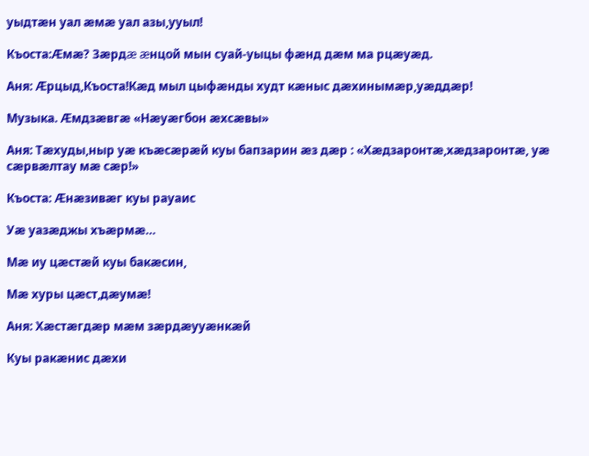уыдтæн уал æмæ уал азы,ууыл!

Къоста:Æмæ? Зæрдæ æнцой мын суай-уыцы фæнд дæм ма рцæуæд.

Аня: Æрцыд,Къоста!Кæд мыл цыфæнды худт кæныс дæхинымæр,уæддæр!

Музыка. Æмдзæвгæ «Нæуæгбон æхсæвы»

Аня: Тæхуды,ныр уæ къæсæрæй куы бапзарин æз дæр : «Хæдзаронтæ,хæдзаронтæ, уæ сæрвæлтау мæ сæр!»

Къоста: Æнæзивæг куы рауаис

Уæ уазæджы хъæрмæ…

Мæ иу цæстæй куы бакæсин,

Мæ хуры цæст,дæумæ!

Аня: Хæстæгдæр мæм зæрдæууæнкæй

Куы ракæнис дæхи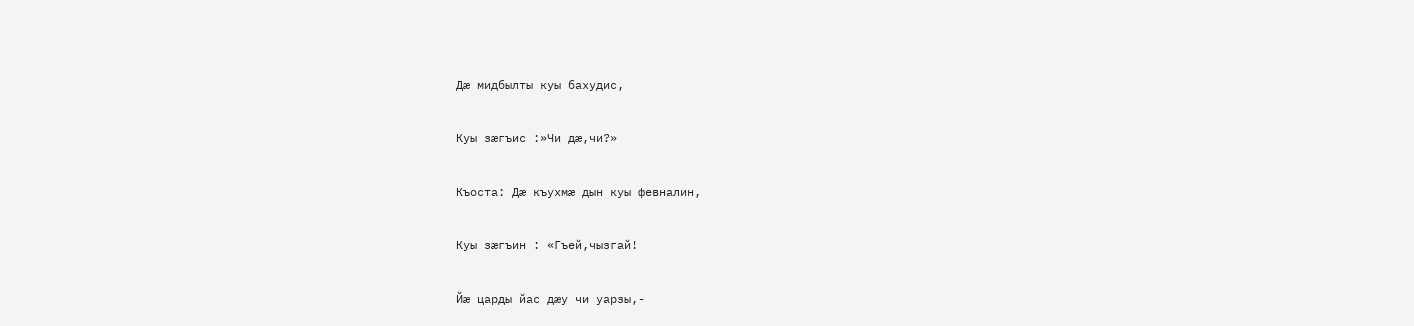Дæ мидбылты куы бахудис,

Куы зæгъис :»Чи дæ,чи?»

Къоста: Дæ къухмæ дын куы февналин,

Куы зæгъин : «Гъей,чызгай!

Йæ царды йас дæу чи уарзы,-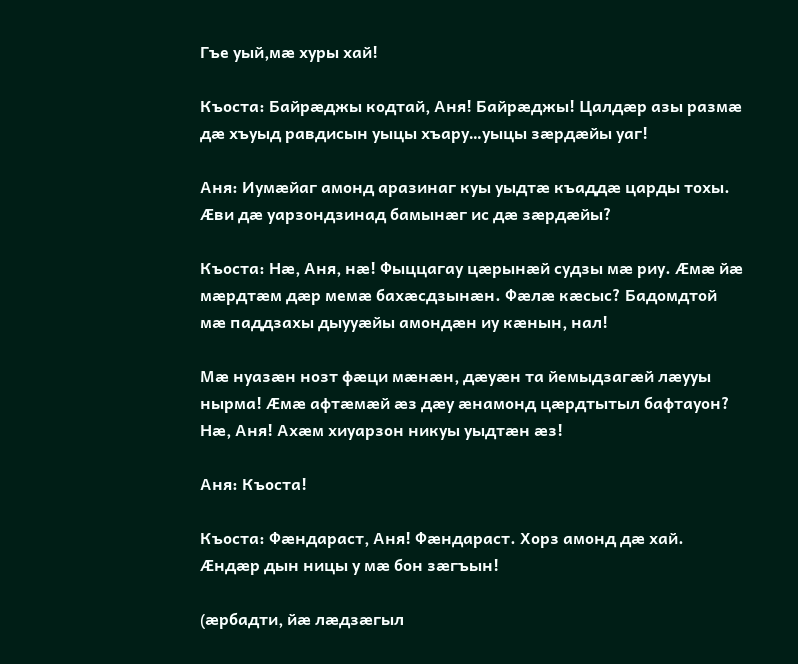Гъе уый,мæ хуры хай!

Къоста: Байрæджы кодтай, Аня! Байрæджы! Цалдæр азы размæ дæ хъуыд равдисын уыцы хъару…уыцы зæрдæйы уаг!

Аня: Иумæйаг амонд аразинаг куы уыдтæ къаддæ царды тохы. Æви дæ уарзондзинад бамынæг ис дæ зæрдæйы?

Къоста: Нæ, Аня, нæ! Фыццагау цæрынæй судзы мæ риу. Æмæ йæ мæрдтæм дæр мемæ бахæсдзынæн. Фæлæ кæсыс? Бадомдтой мæ паддзахы дыууæйы амондæн иу кæнын, нал!

Мæ нуазæн нозт фæци мæнæн, дæуæн та йемыдзагæй лæууы нырма! Æмæ афтæмæй æз дæу æнамонд цæрдтытыл бафтауон? Нæ, Аня! Ахæм хиуарзон никуы уыдтæн æз!

Аня: Къоста!

Къоста: Фæндараст, Аня! Фæндараст. Хорз амонд дæ хай. Æндæр дын ницы у мæ бон зæгъын!

(æрбадти, йæ лæдзæгыл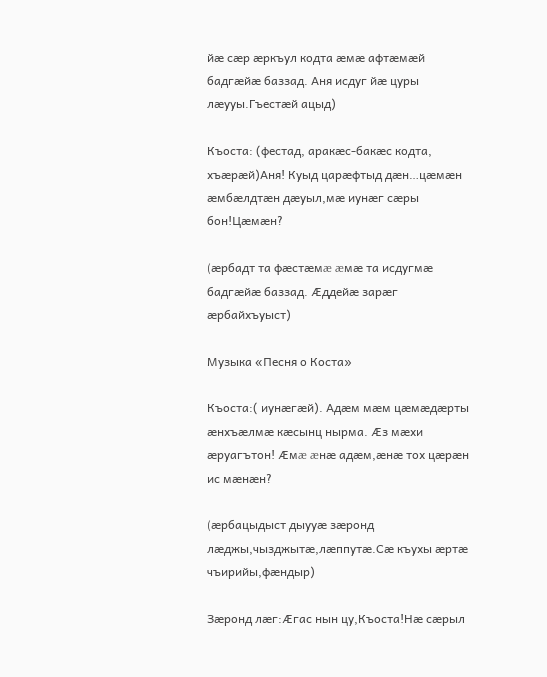йæ сæр æркъул кодта æмæ афтæмæй бадгæйæ баззад. Аня исдуг йæ цуры лæууы.Гъестæй ацыд)

Къоста: (фестад, аракæс-бакæс кодта, хъæрæй)Аня! Куыд царæфтыд дæн…цæмæн æмбæлдтæн дæуыл,мæ иунæг сæры бон!Цæмæн?

(æрбадт та фæстæмæ æмæ та исдугмæ бадгæйæ баззад. Æддейæ зарæг æрбайхъуыст)

Музыка «Песня о Коста»

Къоста:( иунæгæй). Адæм мæм цæмæдæрты æнхъæлмæ кæсынц нырма. Æз мæхи æруагътон! Æмæ æнæ адæм,æнæ тох цæрæн ис мæнæн?

(æрбацыдыст дыууæ зæронд лæджы,чызджытæ,лæппутæ.Сæ къухы æртæ чъирийы,фæндыр)

Зæронд лæг:Æгас нын цу,Къоста!Нæ сæрыл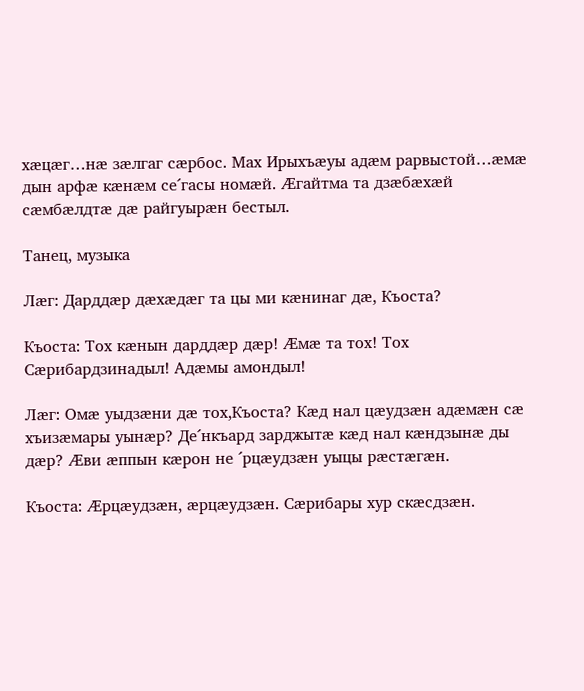хæцæг…нæ зæлгаг сæрбос. Мах Ирыхъæуы адæм рарвыстой…æмæ дын арфæ кæнæм сеˊгасы номæй. Æгайтма та дзæбæхæй сæмбæлдтæ дæ райгуырæн бестыл.

Танец, музыка

Лæг: Дарддæр дæхæдæг та цы ми кæнинаг дæ, Къоста?

Къоста: Тох кæнын дарддæр дæр! Æмæ та тох! Тох Сæрибардзинадыл! Адæмы амондыл!

Лæг: Омæ уыдзæни дæ тох,Къоста? Кæд нал цæудзæн адæмæн сæ хъизæмары уынæр? Деˊнкъард зарджытæ кæд нал кæндзынæ ды дæр? Æви æппын кæрон не ˊрцæудзæн уыцы рæстæгæн.

Къоста: Æрцæудзæн, æрцæудзæн. Сæрибары хур скæсдзæн.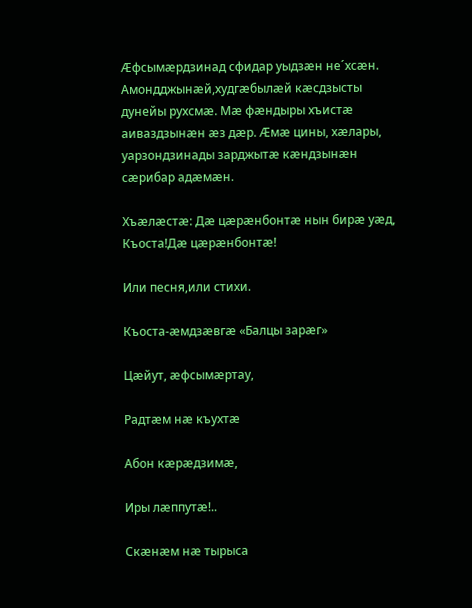Æфсымæрдзинад сфидар уыдзæн неˊхсæн. Амондджынæй,худгæбылæй кæсдзысты дунейы рухсмæ. Мæ фæндыры хъистæ аиваздзынæн æз дæр. Æмæ цины, хæлары, уарзондзинады зарджытæ кæндзынæн сæрибар адæмæн.

Хъæлæстæ: Дæ цæрæнбонтæ нын бирæ уæд, Къоста!Дæ цæрæнбонтæ!

Или песня,или стихи.

Къоста-æмдзæвгæ «Балцы зарæг»

Цæйут, æфсымæртау,

Радтæм нæ къухтæ

Абон кæрæдзимæ,

Иры лæппутæ!..

Скæнæм нæ тырыса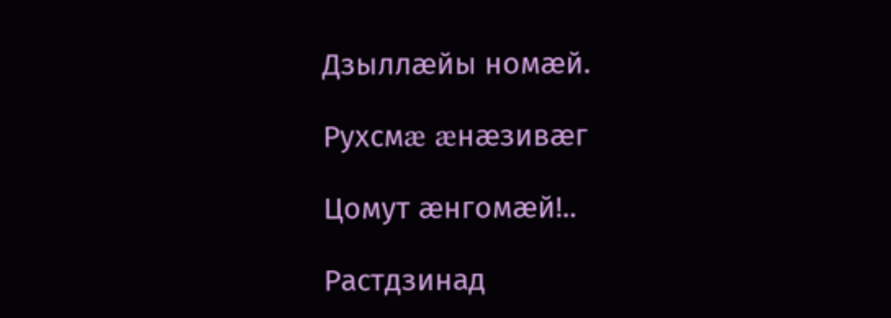Дзыллæйы номæй.

Рухсмæ æнæзивæг

Цомут æнгомæй!..

Растдзинад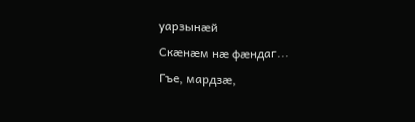уарзынæй

Скæнæм нæ фæндаг...

Гъе, мардзæ,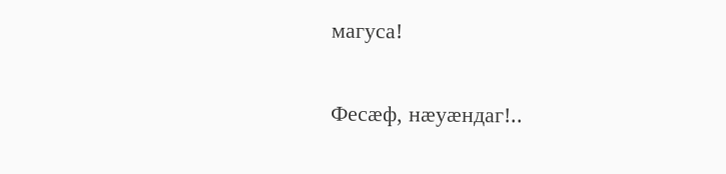магуса!

Фесæф, нæуæндаг!..